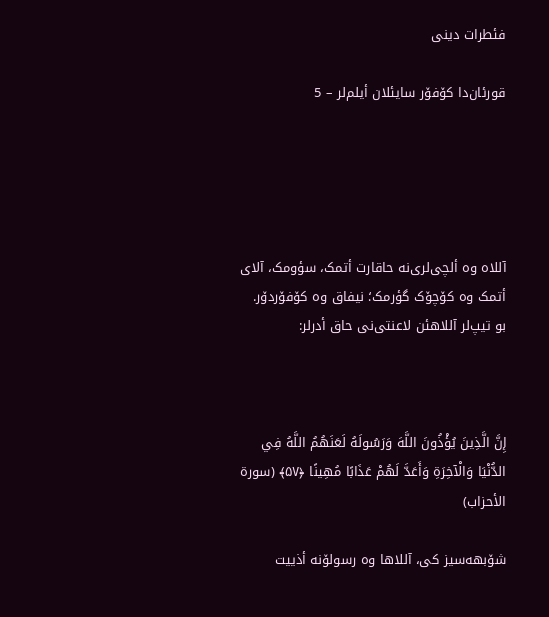فئطرات دینی

قورئان‌دا کۆفۆر سایئلان أیلم‌لر – 5





آللاە وە ألچی‌لری‌نە حاقارت أتمک، سؤومک، آلای أتمک وە کۆچۆک گؤرمک؛ نیفاق وە کۆفۆردۆر. بو تیپ‌لر آللاهئن لاعنتی‌نی حاق أدرلر:



إِنَّ الَّذِينَ يُؤْذُونَ اللَّهَ وَرَسُولَهُ لَعَنَهُمُ اللَّهُ فِي الدُّنْيَا وَالْآخِرَةِ وَأَعَدَّ لَهُمْ عَذَابًا مُهِينًا ﴿۵۷﴾ (سورة الأحزاب)

شۆبهەسیز کی، آللاها وە رسولۆنە أذییت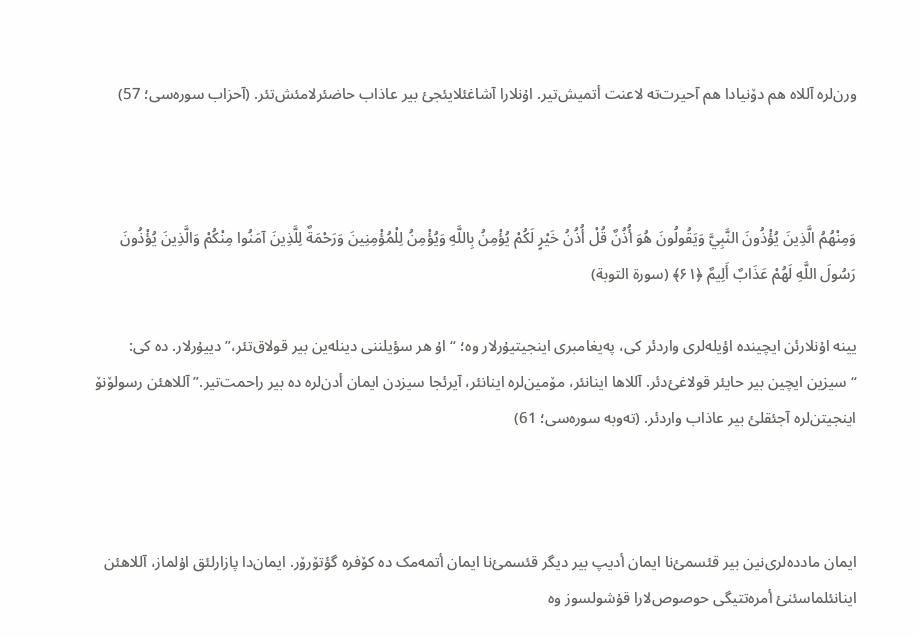ورن‌لرە آللاە هم دۆنیادا هم آحیرت‌تە لاعنت أتمیش‌تیر. اۇنلارا آشاغئلایئجئ بیر عاذاب حاضئرلامئش‌تئر. (آحزاب سورەسی؛ 57)



وَمِنْهُمُ الَّذِينَ يُؤْذُونَ النَّبِيَّ وَيَقُولُونَ هُوَ أُذُنٌ قُلْ أُذُنُ خَيْرٍ لَكُمْ يُؤْمِنُ بِاللَّهِ وَيُؤْمِنُ لِلْمُؤْمِنِينَ وَرَحْمَةٌ لِلَّذِينَ آمَنُوا مِنْكُمْ وَالَّذِينَ يُؤْذُونَ رَسُولَ اللَّهِ لَهُمْ عَذَابٌ أَلِيمٌ ﴿۶۱﴾ (سورة التوبة)

یینە اۇنلارئن ایچیندە اؤیلەلری واردئر کی، پەیغامبری اینجیتیۇرلار وە؛ “اۇ هر سؤیلننی دینلەین بیر قولاق‌تئر،” دییۇرلار. دە کی: “سیزین ایچین بیر حایئر قولاغئ‌دئر. آللاها اینانئر، مۆمین‌لرە اینانئر، آیرئجا سیزدن ایمان أدن‌لرە دە بیر راحمت‌تیر.” آللاهئن رسولۆنۆ اینجیتن‌لرە آجئقلئ بیر عاذاب واردئر. (تەوبە سورەسی؛ 61)



ایمان ماددەلری‌نین بیر قئسمئ‌نا ایمان أدیپ بیر دیگر قئسمئ‌نا ایمان أتمەمک دە کۆفرە گؤتۆرۆر. ایمان‌دا پازارلئق اۇلماز، آللاهئن اینانئلماسئنئ أمرەتتیگی حوصوص‌لارا قۇشولسوز وە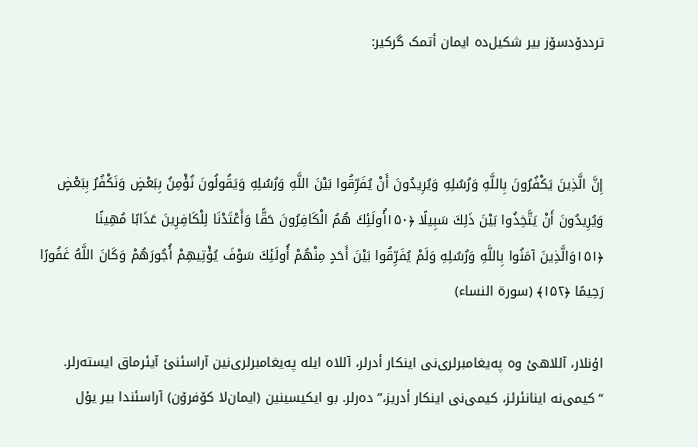ترددۆدسۆز بیر شکیل‌دە ایمان أتمک گرکیر:



إِنَّ الَّذِينَ يَكْفُرُونَ بِاللَّهِ وَرُسُلِهِ وَيُرِيدُونَ أَنْ يُفَرِّقُوا بَيْنَ اللَّهِ وَرُسُلِهِ وَيَقُولُونَ نُؤْمِنُ بِبَعْضٍ وَنَكْفُرُ بِبَعْضٍ وَيُرِيدُونَ أَنْ يَتَّخِذُوا بَيْنَ ذَلِكَ سَبِيلًا ﴿۱۵۰أُولَئِكَ هُمُ الْكَافِرُونَ حَقًّا وَأَعْتَدْنَا لِلْكَافِرِينَ عَذَابًا مُهِينًا ﴿۱۵۱وَالَّذِينَ آمَنُوا بِاللَّهِ وَرُسُلِهِ وَلَمْ يُفَرِّقُوا بَيْنَ أَحَدٍ مِنْهُمْ أُولَئِكَ سَوْفَ يُؤْتِيهِمْ أُجُورَهُمْ وَكَانَ اللَّهُ غَفُورًا رَحِيمًا ﴿۱۵۲﴾ (سورة النساء)

اۇنلار، آللاهئ وە پەیغامبرلری‌نی اینکار أدرلر، آللاە ایلە پەیغامبرلری‌نین آراسئنئ آیئرماق ایستەرلر. “کیمی‌نە اینانئرئز، کیمی‌نی اینکار أدریز،” دەرلر. بو ایکیسینین (ایمان‌لا کۆفرۆن) آراسئندا بیر یۇل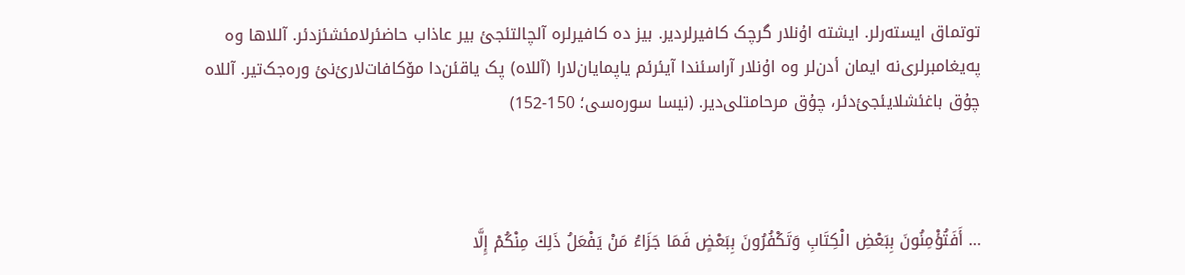توتماق ایستەرلر. ایشتە اۇنلار گرچک کافیرلردیر. بیز دە کافیرلرە آلچالتئجئ بیر عاذاب حاضئرلامئشئزدئر. آللاها وە پەیغامبرلری‌نە ایمان أدن‌لر وە اۇنلار آراسئندا آیئرئم یاپمایان‌لارا (آللاە) پک یاقئن‌دا مۆکافات‌لارئ‌نئ ورەجک‌تیر. آللاە چۇق باغئشلایئجئ‌دئر، چۇق مرحامتلی‌دیر. (نیسا سورەسی؛ 150-152)



… أَفَتُؤْمِنُونَ بِبَعْضِ الْكِتَابِ وَتَكْفُرُونَ بِبَعْضٍ فَمَا جَزَاءُ مَنْ يَفْعَلُ ذَلِكَ مِنْكُمْ إِلَّا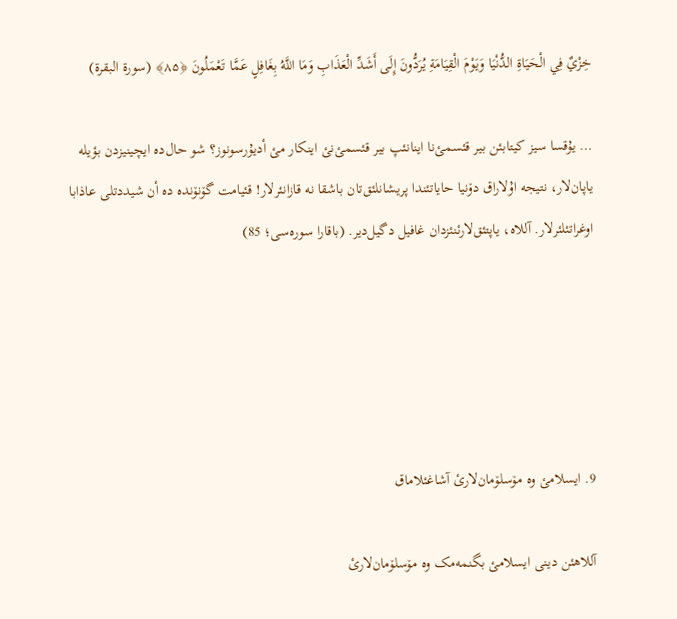خِزْيٌ فِي الْحَيَاةِ الدُّنْيَا وَيَوْمَ الْقِيَامَةِ يُرَدُّونَ إِلَى أَشَدِّ الْعَذَابِ وَمَا اللَّهُ بِغَافِلٍ عَمَّا تَعْمَلُونَ ﴿۸۵﴾ (سورة البقرة)

… یۇقسا سیز کیتابئن بیر قئسمئ‌نا اینانئپ بیر قئسمئ‌نئ اینکار مئ أدیۇرسونوز؟ شو حال‌دە ایچینیزدن بؤیلە یاپان‌لار، نتیجە اۇلاراق دۆنیا حایاتئندا پریشانلئق‌تان باشقا نە قازانئرلار! قئیامت گۆنۆندە دە أن شیددتلی عاذابا اوغراتئلئرلار. آللاە، یاپتئق‌لارئنئزدان غافیل دگیل‌دیر. (باقارا سورەسی؛ 85)





9. ایسلامئ وە مۆسلۆمان‌لارئ آشاغئلاماق

آللاهئن دینی ایسلامئ بگنمەمک وە مۆسلۆمان‌لارئ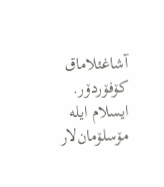آشاغئلاماق کۆفۆردۆر. ایسلام ایلە مۆسلۆمان‌لار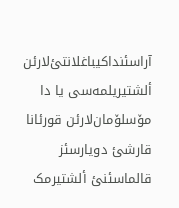آراسئنداکیباغلانتئ‌لارئن ألشتیریلمەسی یا دا مۆسلۆمان‌لارئن قورئانا قارشئ دویارسئز قالماسئنئ ألشتیرمک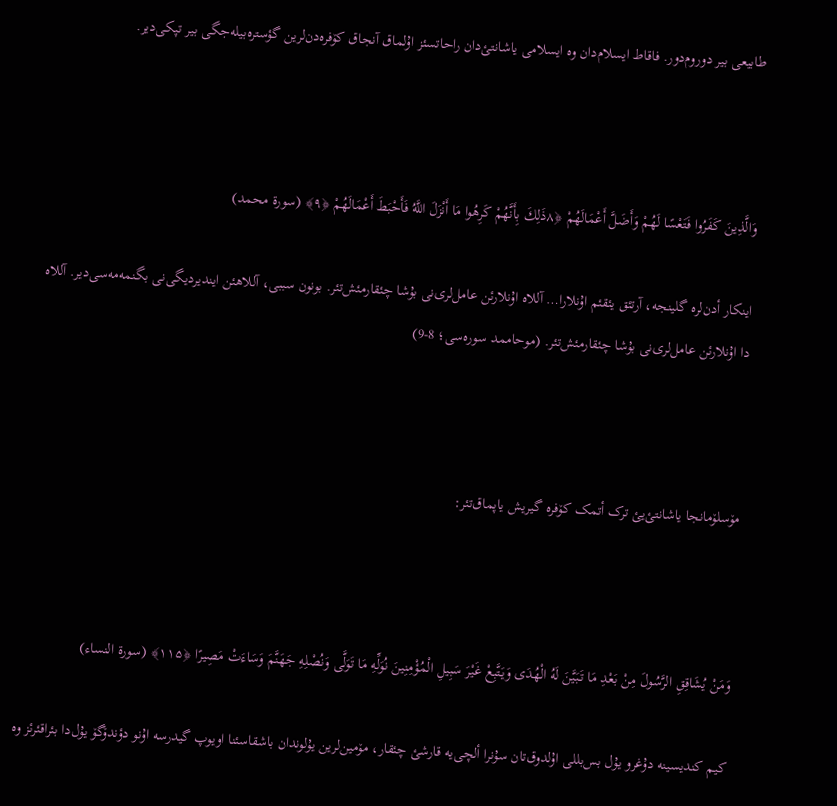طابیعی بیر دوروم‌دور. فاقاط ایسلام‌دان وە ایسلامی یاشانتئ‌دان راحاتسئز اۇلماق آنجاق کۆفرەدن‌لرین گؤسترەبیلەجگی بیر تپکی‌دیر.



وَالَّذِينَ كَفَرُوا فَتَعْسًا لَهُمْ وَأَضَلَّ أَعْمَالَهُمْ ﴿۸ذَلِكَ بِأَنَّهُمْ كَرِهُوا مَا أَنْزَلَ اللَّهُ فَأَحْبَطَ أَعْمَالَهُمْ ﴿۹﴾ (سورة محمد)

اینکار أدن‌لرە گلینجە، آرتئق یئقئم اۇنلارا… آللاە اۇنلارئن عامل‌لری‌نی بۇشا چئقارمئش‌تئر. بونون سببی، آللاهئن ایندیردیگی‌نی بگنمەمەسی‌دیر. آللاە دا اۇنلارئن عامل‌لری‌نی بۇشا چئقارمئش‌تئر. (موحاممد سورەسی؛ 8-9)



مۆسلۆمانجا یاشانتئ‌یئ ترک أتمک کۆفرە گیریش یاپماق‌تئر:



وَمَنْ يُشَاقِقِ الرَّسُولَ مِنْ بَعْدِ مَا تَبَيَّنَ لَهُ الْهُدَى وَيَتَّبِعْ غَيْرَ سَبِيلِ الْمُؤْمِنِينَ نُوَلِّهِ مَا تَوَلَّى وَنُصْلِهِ جَهَنَّمَ وَسَاءَتْ مَصِيرًا ﴿۱۱۵﴾ (سورة النساء)

کیم کندیسینە دۇغرو یۇل بس‌بللی اۇلدوق‌تان سۇنرا ألچی‌یە قارشئ چئقار، مۆمین‌لرین یۇلوندان باشقاسئنا اویوپ گیدرسە اۇنو دؤندۆگۆ یۇل‌دا بئراقئرئز وە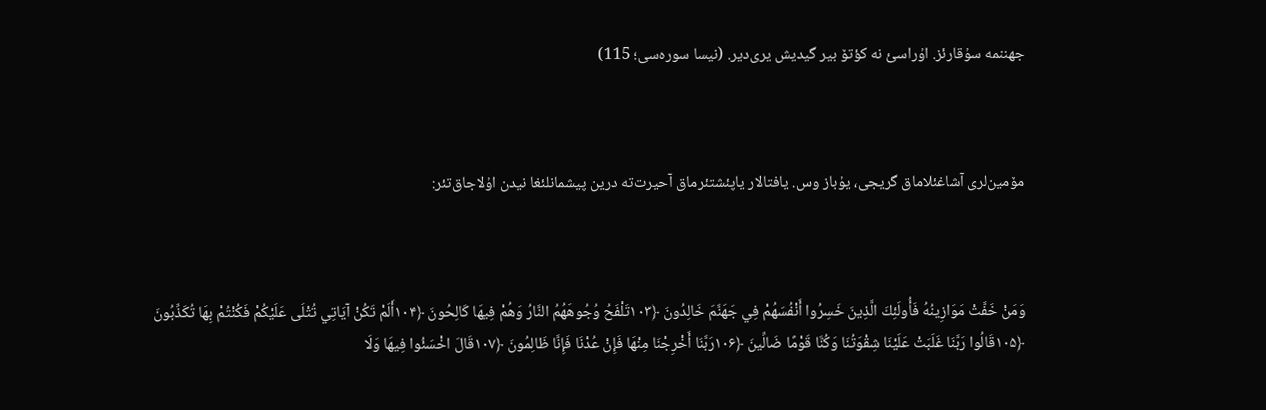جهننمە سۇقارئز. اۇراسئ نە کؤتۆ بیر گیدیش یری‌دیر. (نیسا سورەسی؛ 115)



مۆمین‌لری آشاغئلاماق گریجی، یۇباز وس. یافتالار یاپئشتئرماق آحیرت‌تە درین پیشمانلئغا نیدن اۇلاجاق‌تئر:



وَمَنْ خَفَّتْ مَوَازِينُهُ فَأُولَئِكَ الَّذِينَ خَسِرُوا أَنْفُسَهُمْ فِي جَهَنَّمَ خَالِدُونَ ﴿۱۰۳تَلْفَحُ وُجُوهَهُمُ النَّارُ وَهُمْ فِيهَا كَالِحُونَ ﴿۱۰۴أَلَمْ تَكُنْ آيَاتِي تُتْلَى عَلَيْكُمْ فَكُنْتُمْ بِهَا تُكَذِّبُونَ ﴿۱۰۵قَالُوا رَبَّنَا غَلَبَتْ عَلَيْنَا شِقْوَتُنَا وَكُنَّا قَوْمًا ضَالِّينَ ﴿۱۰۶رَبَّنَا أَخْرِجْنَا مِنْهَا فَإِنْ عُدْنَا فَإِنَّا ظَالِمُونَ ﴿۱۰۷قَالَ اخْسَئُوا فِيهَا وَلَا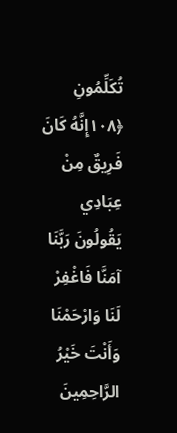تُكَلِّمُونِ ﴿۱۰۸إِنَّهُ كَانَ فَرِيقٌ مِنْ عِبَادِي يَقُولُونَ رَبَّنَا آمَنَّا فَاغْفِرْ لَنَا وَارْحَمْنَا وَأَنْتَ خَيْرُ الرَّاحِمِينَ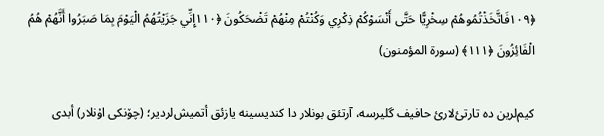﴿۱۰۹فَاتَّخَذْتُمُوهُمْ سِخْرِيًّا حَتَّى أَنْسَوْكُمْ ذِكْرِي وَكُنْتُمْ مِنْهُمْ تَضْحَكُونَ ﴿۱۱۰إِنِّي جَزَيْتُهُمُ الْيَوْمَ بِمَا صَبَرُوا أَنَّهُمْ هُمُ الْفَائِزُونَ ﴿۱۱۱﴾ (سورة المؤمنون)

کیم‌لرین دە تارتئ‌لارئ حافیف گلیرسە، آرتئق بونلار دا کندیسینە یازئق أتمیش‌لردیر؛ (چۆنکی اۇنلار) أبدی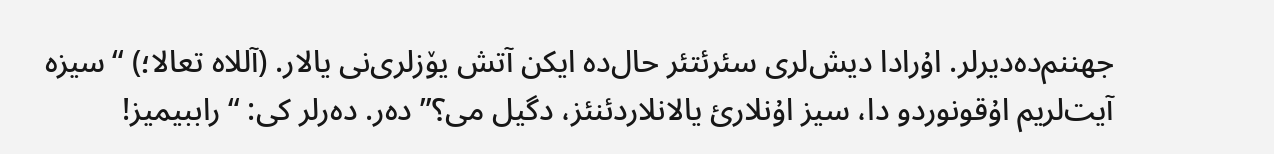جهننم‌دەدیرلر. اۇرادا دیش‌لری سئرئتئر حال‌دە ایکن آتش یۆزلری‌نی یالار. (آللاە تعالا؛) “سیزە آیت‌لریم اۇقونوردو دا، سیز اۇنلارئ یالانلاردئنئز، دگیل می؟” دەر. دەرلر کی: “راببیمیز!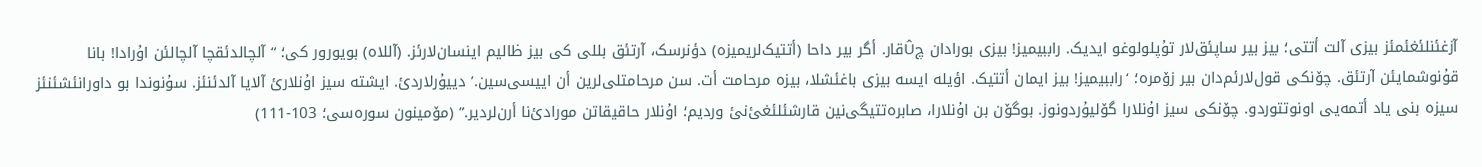آزغئنلئغئمئز بیزی آلت أتتی؛ بیز بیر ساپئق‌لار تۇپلولوغو ایدیک. راببیمیز! بیزی بورادان چÛقار. أگر بیر داحا (أتتیک‌لریمیزە) دؤنرسک، آرتئق بللی کی بیز ظالیم اینسان‌لارئز. (آللاە) بویورور کی؛ “آلچالدئقچا آلچالئن اۇرادا! بانا قۇنوشمایئن آرتئق. چۆنکی قول‌لارئم‌دان بیر زۆمرە؛ ‘راببیمیز! بیز ایمان أتتیک. اؤیلە ایسە بیزی باغئشلا، بیزە مرحامت أت. سن مرحامتلی‌لرین أن اییسی‌سین.’ دییۇرلاردئ. ایشتە سیز اۇنلارئ آلایا آلدئنئز. سۇنوندا بو داورانئشئنئز سیزە بنی یاد أتمەیی اونوتتوردو. چۆنکی سیز اۇنلارا گۆلیۇردونوز. بوگۆن بن اۇنلارا، صابرەتتیگی‌نین قارشئلئغئ‌نئ وردیم؛ اۇنلار حاقیقاتن مورادئ‌نا أرن‌لردیر.” (مۆمینون سورەسی؛ 103-111)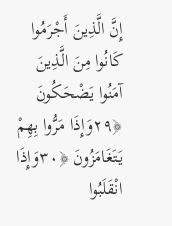إِنَّ الَّذِينَ أَجْرَمُوا كَانُوا مِنَ الَّذِينَ آمَنُوا يَضْحَكُونَ ﴿۲۹وَإِذَا مَرُّوا بِهِمْ يَتَغَامَزُونَ ﴿۳۰وَإِذَا انْقَلَبُوا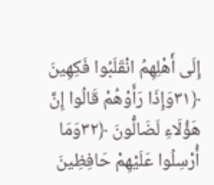إِلَى أَهْلِهِمُ انْقَلَبُوا فَكِهِينَ ﴿۳۱وَإِذَا رَأَوْهُمْ قَالُوا إِنَّ هَؤُلَاءِ لَضَالُّونَ ﴿۳۲وَمَا أُرْسِلُوا عَلَيْهِمْ حَافِظِينَ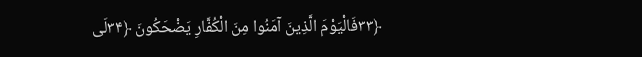﴿۳۳فَالْيَوْمَ الَّذِينَ آمَنُوا مِنَ الْكُفَّارِ يَضْحَكُونَ ﴿۳۴لَى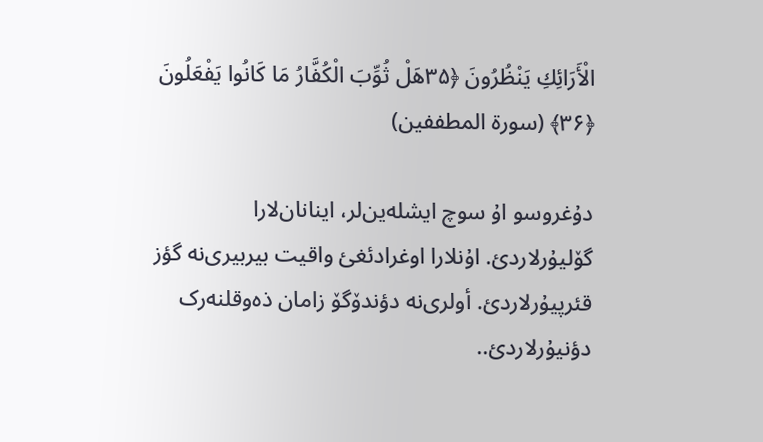الْأَرَائِكِ يَنْظُرُونَ ﴿۳۵هَلْ ثُوِّبَ الْكُفَّارُ مَا كَانُوا يَفْعَلُونَ ﴿۳۶﴾ (سورة المطففین)

دۇغروسو اۇ سوچ ایشلەین‌لر، اینانان‌لارا گۆلیۇرلاردئ. اۇنلارا اوغرادئغئ واقیت بیربیری‌نە گؤز قئرپیۇرلاردئ. أولری‌نە دؤندۆگۆ زامان ذەوقلنەرک دؤنیۇرلاردئ..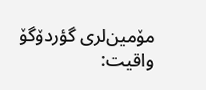مۆمین‌لری گؤردۆگۆ واقیت: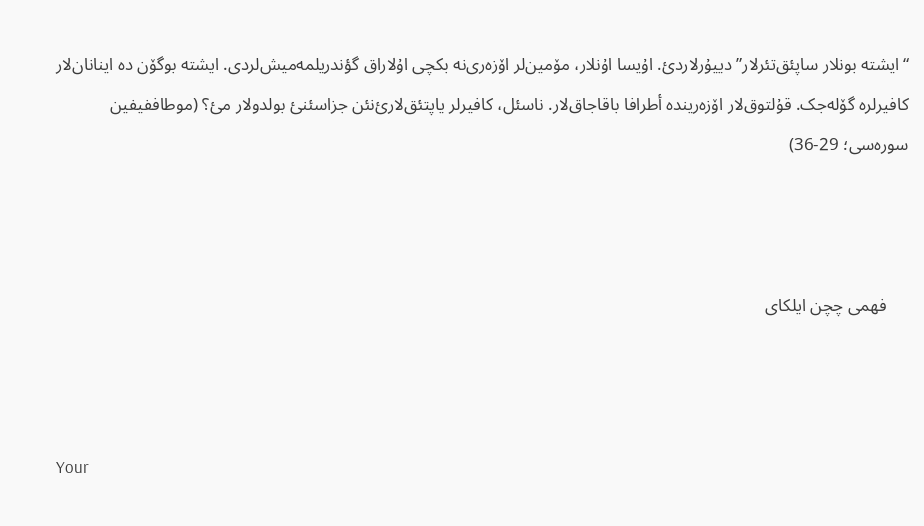“ایشتە بونلار ساپئق‌تئرلار” دییۇرلاردئ. اۇیسا اۇنلار، مۆمین‌لر اۆزەری‌نە بکچی اۇلاراق گؤندریلمەمیش‌لردی. ایشتە بوگۆن دە اینانان‌لار کافیرلرە گۆلەجک. قۇلتوق‌لار اۆزەریندە أطرافا باقاجاق‌لار. ناسئل، کافیرلر یاپتئق‌لارئ‌نئن جزاسئنئ بولدولار مئ؟ (موطاففیفین سورەسی؛ 29-36)



     فهمی چچن ایلکای



Your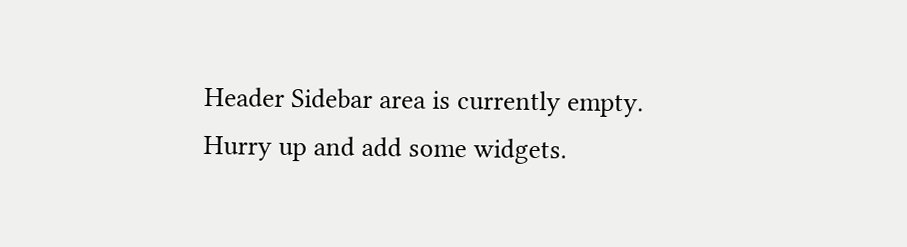Header Sidebar area is currently empty. Hurry up and add some widgets.